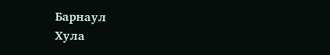Барнаул
Хула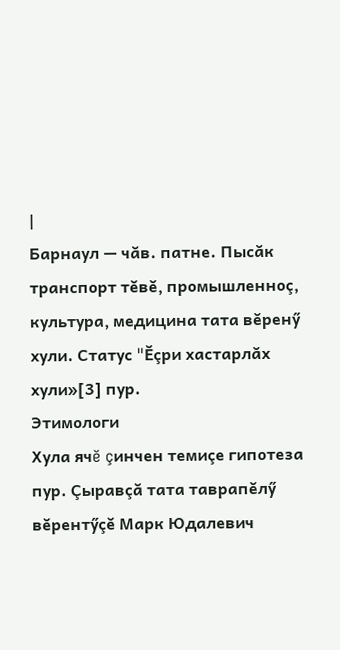|
Барнаул — чăв. патне. Пысăк транспорт тĕвĕ, промышленноç, культура, медицина тата вĕренӳ хули. Статус "Ĕçри хастарлăх хули»[3] пур.
Этимологи
Хула ячĕ çинчен темиçе гипотеза пур. Çыравçă тата таврапĕлӳ вĕрентӳçĕ Марк Юдалевич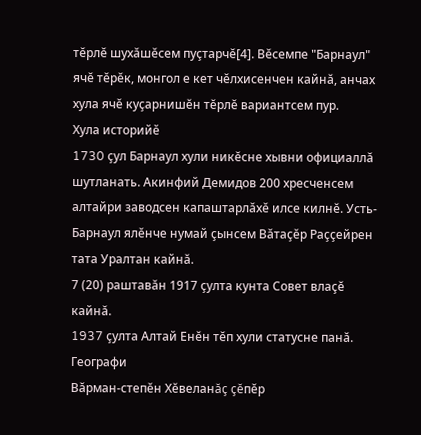тĕрлĕ шухăшĕсем пуçтарчĕ[4]. Вĕсемпе "Барнаул" ячĕ тĕрĕк, монгол е кет чĕлхисенчен кайнă, анчах хула ячĕ куçарнишĕн тĕрлĕ вариантсем пур.
Хула историйӗ
1730 çул Барнаул хули никĕсне хывни официаллă шутланать. Акинфий Демидов 200 хресченсем алтайри заводсен капаштарлăхĕ илсе килнĕ. Усть-Барнаул ялĕнче нумай çынсем Вăтаçĕр Раççейрен тата Уралтан кайнă.
7 (20) раштавăн 1917 çулта кунта Совет влаçĕ кайнă.
1937 çулта Алтай Енĕн тĕп хули статусне панă.
Географи
Вăрман-степĕн Хĕвеланăç çĕпĕр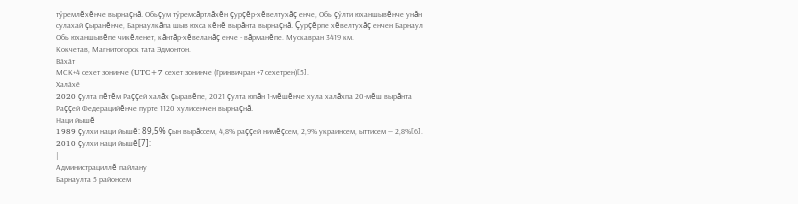тӳремлĕхĕнче вырнаçнă. Обьçум тӳремсăртлăхĕн çурçĕр-хĕвелтухăç енче, Обь çӳлти юханшывĕнче унăн сулахай çыранĕнче, Барнаулкăпа шыв юхса кĕнĕ вырăнта вырнаçнă. Çурçĕрпе хĕвелтухăç енчен Барнаул Обь юханшывĕпе чикĕленет, кăнтăр-хĕвеланăç енче - вăрманĕпе. Мускавран 3419 км.
Кокчетав, Магнитогорск тата Эдмонтон.
Вӑхӑт
МСК+4 сехет зонинче (UTC+7 сехет зонинче (Гринвичран +7 сехетрен)[5].
Халӑхӗ
2020 çулта пĕтĕм Раççей халăх çыравĕпе, 2021 çулта юпăн 1-мĕшĕнче хула халăхпа 20-мĕш вырăнта Раççей Федерацийĕнче пурте 1120 хулисенчен вырнаçнă.
Наци йышĕ
1989 çулхи наци йышĕ: 89,5% çын вырăссем, 4,8% раççей нимĕçсем, 2,9% украинсем, ыттисем — 2,8%[6]. 2010 çулхи наци йышĕ[7]:
|
Администрациллĕ пайлану
Барнаулта 5 районсем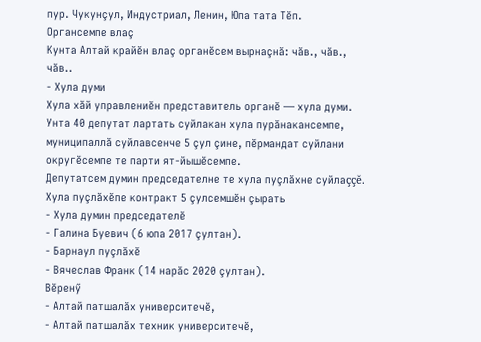пур. Чукунçул, Индустриал, Ленин, Юпа тата Тĕп.
Органсемпе влаç
Кунта Алтай крайĕн влаç органĕсем вырнаçнă: чăв., чăв., чăв..
- Хула думи
Хула хăй управлениĕн представитель органĕ — хула думи. Унта 40 депутат лартать суйлакан хула пурăнакансемпе, муниципаллă суйлавсенче 5 çул çине, пĕрмандат суйлани округĕсемпе те парти ят-йышĕсемпе.
Депутатсем думин председателне те хула пуçлăхне суйлаççĕ. Хула пуçлăхĕпе контракт 5 çулсемшĕн çырать
- Хула думин председателĕ
- Галина Буевич (6 юпа 2017 çултан).
- Барнаул пуçлăхĕ
- Вячеслав Франк (14 нарăс 2020 çултан).
Вĕренӳ
- Алтай патшалăх университечĕ,
- Алтай патшалăх техник университечĕ,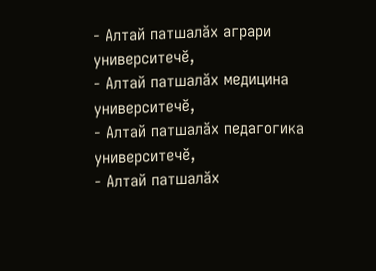- Алтай патшалăх аграри университечĕ,
- Алтай патшалăх медицина университечĕ,
- Алтай патшалăх педагогика университечĕ,
- Алтай патшалăх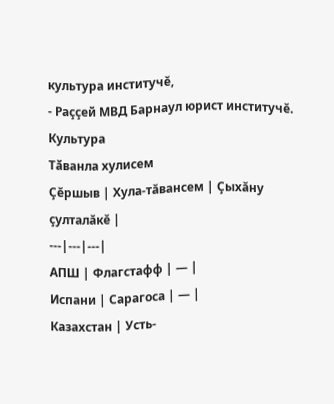культура институчĕ,
- Раççей МВД Барнаул юрист институчĕ.
Культура
Тӑванла хулисем
Çĕршыв | Хула-тăвансем | Çыхăну çулталăкĕ |
---|---|---|
АПШ | Флагстафф | — |
Испани | Сарагоса | — |
Казахстан | Усть-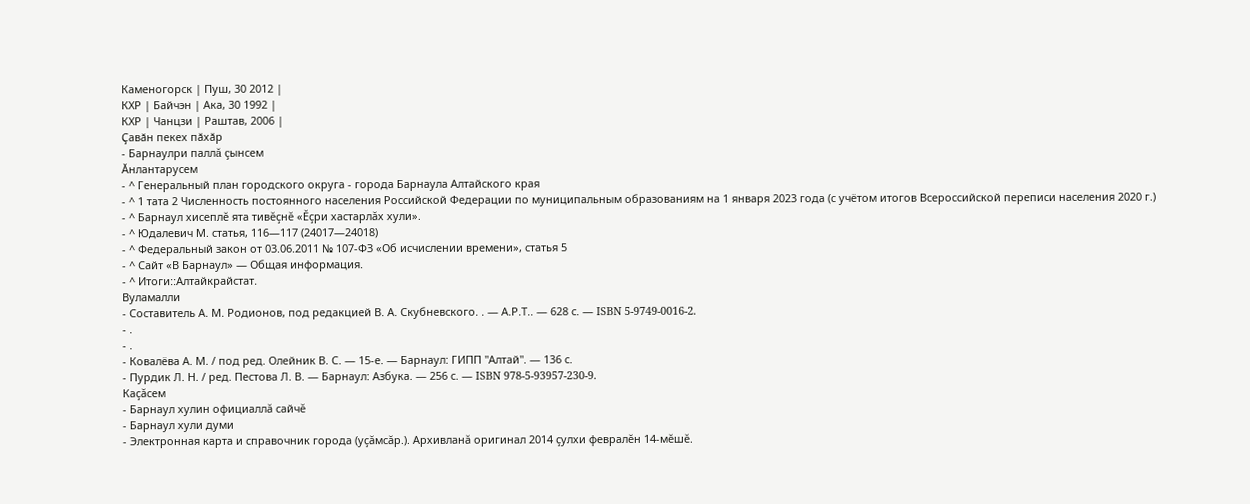Каменогорск | Пуш, 30 2012 |
КХР | Байчэн | Ака, 30 1992 |
КХР | Чанцзи | Раштав, 2006 |
Ҫавӑн пекех пӑхӑр
- Барнаулри паллă çынсем
Ӑнлантарусем
- ^ Генеральный план городского округа - города Барнаула Алтайского края
- ^ 1 тата 2 Численность постоянного населения Российской Федерации по муниципальным образованиям на 1 января 2023 года (с учётом итогов Всероссийской переписи населения 2020 г.)
- ^ Барнаул хисеплĕ ята тивĕçнĕ «Ĕçри хастарлăх хули».
- ^ Юдалевич М. статья, 116—117 (24017—24018)
- ^ Федеральный закон от 03.06.2011 № 107-ФЗ «Об исчислении времени», статья 5
- ^ Сайт «В Барнаул» — Общая информация.
- ^ Итоги::Алтайкрайстат.
Вуламалли
- Составитель А. М. Родионов, под редакцией В. А. Скубневского. . — А.Р.Т.. — 628 с. — ISBN 5-9749-0016-2.
- .
- .
- Ковалёва А. М. / под ред. Олейник В. С. — 15-е. — Барнаул: ГИПП "Алтай". — 136 с.
- Пурдик Л. Н. / ред. Пестова Л. В. — Барнаул: Азбука. — 256 с. — ISBN 978-5-93957-230-9.
Каçăсем
- Барнаул хулин официаллă сайчĕ
- Барнаул хули думи
- Электронная карта и справочник города (уçăмсăр.). Архивланă оригинал 2014 çулхи февралĕн 14-мĕшĕ.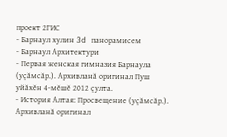проект 2ГИС
- Барнаул хулин 3d панорамисем
- Барнаул Архитектури
- Первая женская гимназия Барнаула (уçăмсăр.). Архивланă оригинал Пуш уйăхĕн 4-мĕшĕ 2012 çулта.
- История Алтая: Просвещение (уçăмсăр.). Архивланă оригинал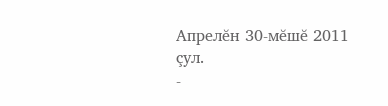Апрелĕн 30-мĕшĕ 2011 çул.
-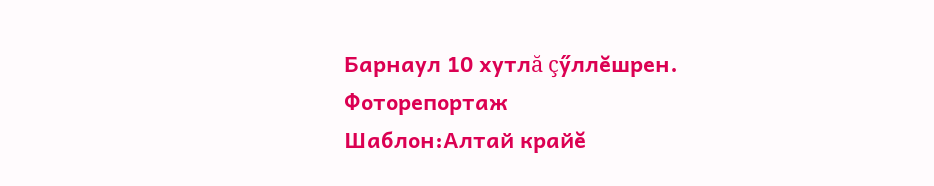Барнаул 10 хутлă çӳллĕшрен. Фоторепортаж
Шаблон:Алтай крайĕ